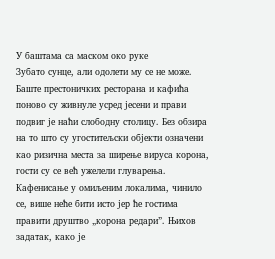У баштама са маском око руке
Зубато сунце, али одолети му се не може. Баште престоничких ресторана и кафића поново су живнуле усред јесени и прави подвиг је наћи слободну столицу. Без обзира на то што су угоститељски објекти означени као ризична места за ширење вируса корона, гости су се већ ужелели глуварења. Кафенисање у омиљеним локалима, чинило се, више неће бити исто јер ће гостима правити друштво „корона редари”. Њихов задатак, како је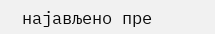најављено пре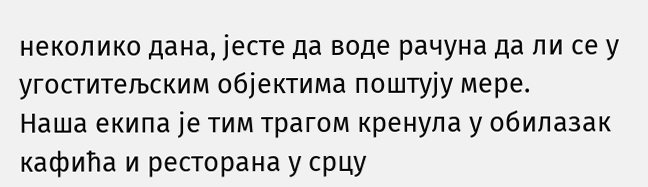неколико дана, јесте да воде рачуна да ли се у угоститељским објектима поштују мере.
Наша екипа је тим трагом кренула у обилазак кафића и ресторана у срцу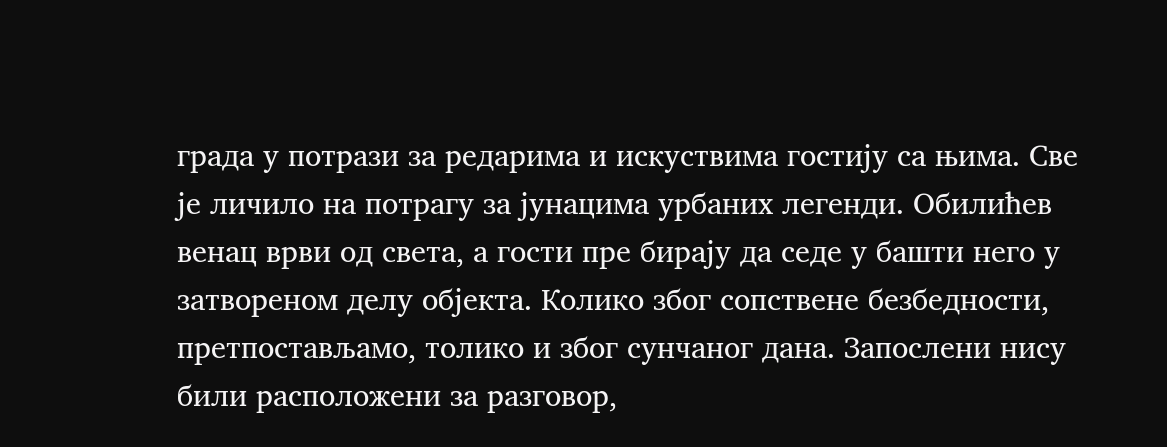града у потрази за редарима и искуствима гостију са њима. Све је личило на потрагу за јунацима урбаних легенди. Обилићев венац врви од света, а гости пре бирају да седе у башти него у затвореном делу објекта. Колико због сопствене безбедности, претпостављамо, толико и због сунчаног дана. Запослени нису били расположени за разговор,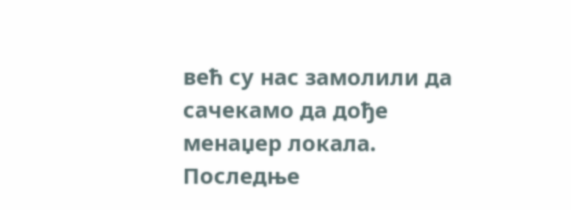већ су нас замолили да сачекамо да дође менаџер локала.
Последње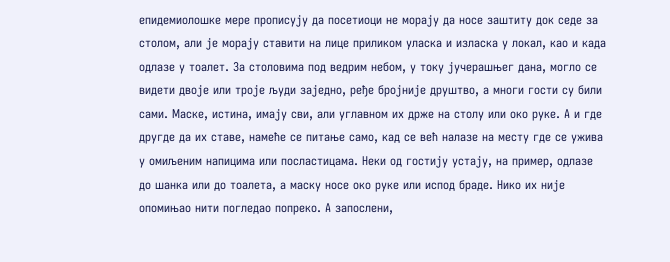епидемиолошке мере прописују да посетиоци не морају да носе заштиту док седе за столом, али је морају ставити на лице приликом уласка и изласка у локал, као и када одлазе у тоалет. За столовима под ведрим небом, у току јучерашњег дана, могло се видети двоје или троје људи заједно, ређе бројније друштво, а многи гости су били сами. Маске, истина, имају сви, али углавном их држе на столу или око руке. А и где другде да их ставе, намеће се питање само, кад се већ налазе на месту где се ужива у омиљеним напицима или посластицама. Неки од гостију устају, на пример, одлазе до шанка или до тоалета, а маску носе око руке или испод браде. Нико их није опомињао нити погледао попреко. А запослени,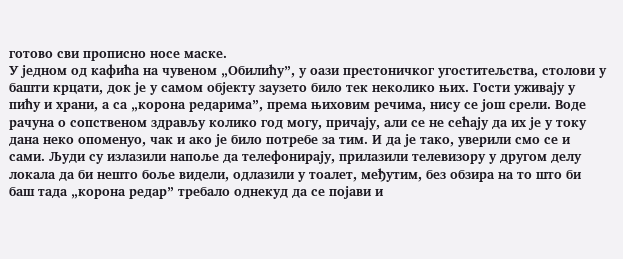готово сви прописно носе маске.
У једном од кафића на чувеном „Обилићу”, у оази престоничког угоститељства, столови у башти крцати, док је у самом објекту заузето било тек неколико њих. Гости уживају у пићу и храни, а са „корона редарима”, према њиховим речима, нису се још срели. Воде рачуна о сопственом здрављу колико год могу, причају, али се не сећају да их је у току дана неко опоменуо, чак и ако је било потребе за тим. И да је тако, уверили смо се и сами. Људи су излазили напоље да телефонирају, прилазили телевизору у другом делу локала да би нешто боље видели, одлазили у тоалет, међутим, без обзира на то што би баш тада „корона редар” требало однекуд да се појави и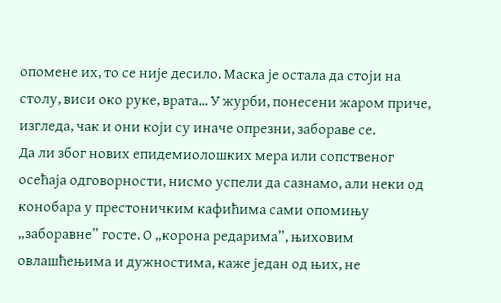опомене их, то се није десило. Маска је остала да стоји на столу, виси око руке, врата... У журби, понесени жаром приче, изгледа, чак и они који су иначе опрезни, забораве се.
Да ли због нових епидемиолошких мера или сопственог осећаја одговорности, нисмо успели да сазнамо, али неки од конобара у престоничким кафићима сами опомињу „заборавне” госте. О „корона редарима”, њиховим овлашћењима и дужностима, каже један од њих, не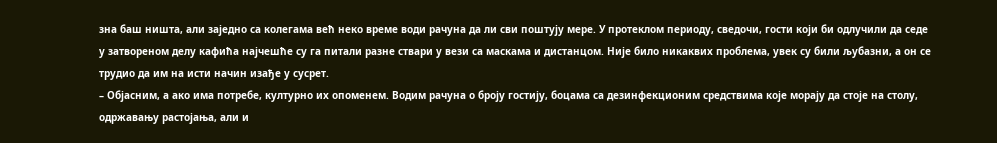зна баш ништа, али заједно са колегама већ неко време води рачуна да ли сви поштују мере. У протеклом периоду, сведочи, гости који би одлучили да седе у затвореном делу кафића најчешће су га питали разне ствари у вези са маскама и дистанцом. Није било никаквих проблема, увек су били љубазни, а он се трудио да им на исти начин изађе у сусрет.
– Објасним, а ако има потребе, културно их опоменем. Водим рачуна о броју гостију, боцама са дезинфекционим средствима које морају да стоје на столу, одржавању растојања, али и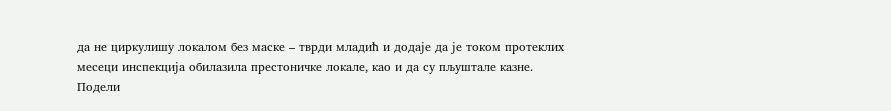да не циркулишу локалом без маске – тврди младић и додаје да је током протеклих месеци инспекција обилазила престоничке локале, као и да су пљуштале казне.
Подели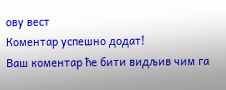ову вест
Комeнтар успeшно додат!
Ваш комeнтар ћe бити видљив чим га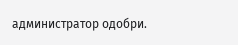администратор одобри.